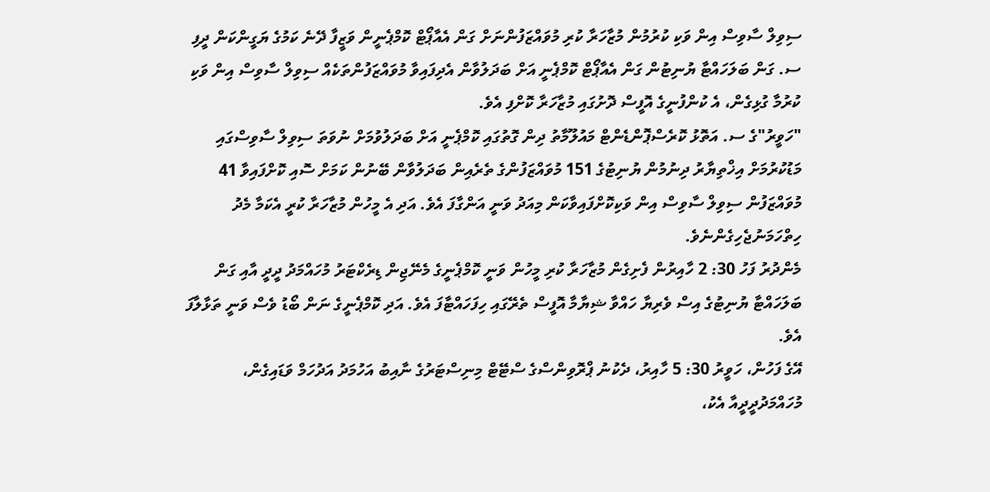ސިވިލް ސާވިސް އިން ވަކި ކުރުމުން މުޒާހަރާ ކުރި މުވައްޒަފުންނަށް ގަން އެއާޕޯޓް ކޮމްޕެނީން ވަޒީފާ ދޭނެ ކަމުގެ ޔަގީންކަން ދީފި
ސ. ގަން ބަލަހައްޓާ ޔުނިޓުން ގަން އެއާޕޯޓް ކޮމްޕެނީ އަށް ބަދަލުވާން އެދިފައިވާ މުވައްޒަފުންތަކެއް ސިވިލް ސާވިސް އިން ވަކި ކުރުމާ ގުޅިގެން، އެ ކުންފުނީގެ އޮފީސް ދޮށުގައި މުޒާހަރާ ކޮށްފި އެވެ.
"ހަވީރު"ގެ ސ. އަތޮޅު ކޮރެސްޕޮންޑެންޓް މައުލޫމާތު ދިން ގޮތުގައި ކޮމްޕެނީ އަށް ބަދަލުވުމަށް ނުވަތަ ސިވިލް ސާވިސްގައި މަޑުކުރުމަށް އިޚްތިޔާރު ދިނުމުން ޔުނިޓުގެ 151 މުވައްޒަފުންގެ ތެރެއިން ބަދަލުވާން ބޭނުން ކަމަށް ސޮއި ކޮށްފައިވާ 41 މުވައްޒަފުން ސިވިލް ސާވިސް އިން ވަކިކޮށްފައިވާކަން މިއަދު ވަނީ އަންގާފަ އެވެ. އަދި އެ މީހުން މުޒާހަރާ ކުރީ އެކަމާ މެދު ހިތްހަމަނުޖެހިގެންނެވެ.
މެންދުރު ފަހު 30: 2 ހާއިރުން ފެށިގެން މުޒާހަރާ ކުރި މީހުން ވަނީ ކޮމްޕެނީގެ މެނޭޖިން ޑިރެކްޓަރު މުހައްމަދު ދީދީ އާއި ގަން ބަލަހައްޓާ ޔުނިޓުގެ އިސް ވެރިޔާ ހައްވާ ޝިޔާމާ އޮފީސް ތެރޭގައި ހިފަހައްޓާފަ އެވެ. އަދި ކޮމްޕެނީގެ ނަން ބޯޑު ވެސް ވަނީ ތަޅާލާފަ އެވެ.
އޭގެ ފަހުން، ހަވީރު 30: 5 ހާއިރު، ދެކުނު ޕްރޮވިންސްގެ ސްޓޭޓް މިނިސްޓަރުގެ ނާއިބު އަހުމަދު އަދުހަމް ވަޑައިގެން، މުހައްމަދުދީދީއާ އެކު،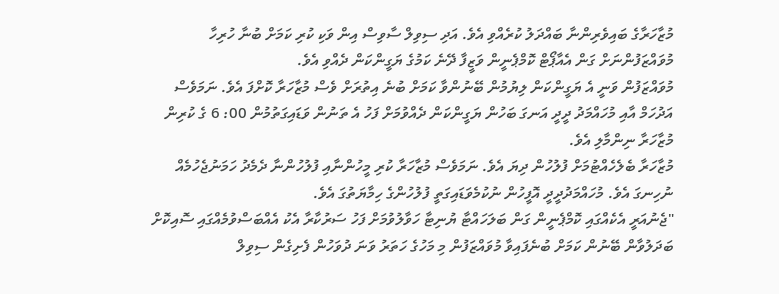މުޒާހަރާގެ ބައިވެރިންނާ ބައްދަލު ކުރެއްވި އެވެ. އަދި ސިވިލް ސާވިސް އިން ވަކި ކުރި ކަމަށް ބުނާ ހުރިހާ މުވައްޒަފުންނަށް ގަން އެއާޕޯޓް ކޮމްޕެނީން ވަޒީފާ ދޭނެ ކަމުގެ ޔަގީންކަން ދެއްވި އެވެ.
މުވައްޒަފުން ވަނީ އެ ޔަގީންކަން ލިޔުމުން ބޭނުންވާ ކަމަށް ބުނެ އިތުރަށް ވެސް މުޒާހަރާ ކޮށްފަ އެވެ. ނަމަވެސް އަދުހަމް އާއި މުހައްމަދު ދީދީ އަނގަ ބަހުން ޔަގީންކަން ދެއްވުމަށް ފަހު އެ ތަނުން ވަޑައިގަތުމުން 00: 6 ގެ ކުރިން މުޒާހަރާ ނިންމާލި އެވެ.
މުޒާހަރާ ބެލެހެއްޓުމަށް ފުލުހުން ދިޔަ އެވެ. ނަމަވެސް މުޒާހަރާ ކުރި މީހުންނާއި ފުލުހުންނާ ދެމެދު ހަމަނުޖެހުމެއް ނުހިނގަ އެވެ. މުހައްމަދުދީދީ އޮފީހުން ނުކުމެވަޑައިގަތީ ފުލުހުންގެ ހިމާޔަތުގަ އެވެ.
"ޖެނުއަރީ އެކެއްގައި ކޮމްޕެނީން ގަން ބަލަހައްޓާ ޔުނިޓާ ހަވާލުވުމަށް ފަހު ސަރުކާރާ އެކު އެއްބަސްވުމެއްގައި ސޮއިކޮށް ބަދަލުވާން ބޭނުން ކަމަށް ބުނެފައިވާ މުވައްޒަފުން މި މަހުގެ ހަތަރު ވަނަ ދުވަހުން ފެށިގެން ސިވިލް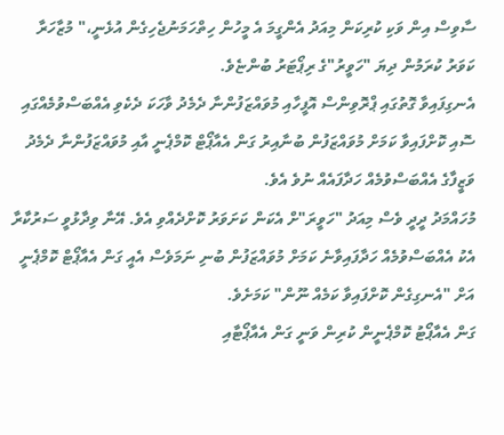ސާވިސް އިން ވަކި ކުރިކަން މިއަދު އެންގީމަ އެ މީހުން ހިތްހަމަނުޖެހިގެން އުޅެނީ،" މުޒާހަރާ ކަވަރު ކުރަމުން ދިޔަ "ހަވީރު"ގެ ރިޕޯޓަރު ބުންޏެވެ.
އެނގިފައިވާ ގޮތުގައި ޕްރޮވިންސް އޮފީހާއި މުވައްޒަފުންނާ ދެމެދު ވާހަކަ ދެކެވި އެއްބަސްވުމެއްގައި ސޮއި ކޮށްފައިވާ ކަމަށް މުވައްޒަފުން ބުނާއިރު ގަން އެއާޕޯޓް ކޮމްޕެނީ އާއި މުވައްޒަފުންނާ ދެމެދު ވަޒީފާގެ އެއްބަސްވުމެއް ހަދާފައެއް ނުވެ އެވެ.
މުހައްމަދު ދީދީ ވެސް މިއަދު "ހަވީރަ"ށް އެކަން ކަށަވަރު ކޮށްދެއްވި އެވެ. އޭނާ ވިދާޅުވީ ސަރުކާރާ އެކު އެއްބަސްވުމެއް ހަދާފައިވާނެ ކަމަށް މުވައްޒަފުން ބުނި ނަމަވެސް އެއީ ގަން އެއާޕޯޓް ކޮމްޕެނީ އަށް "އެނގިގެން ކޮށްފައިވާ ކަމެއް ނޫން" ކަމަށެވެ.
ގަން އެއާޕޯޓު ކޮމްޕެނީން ކުރިން ވަނީ ގަން އެއާޕޯޓާއި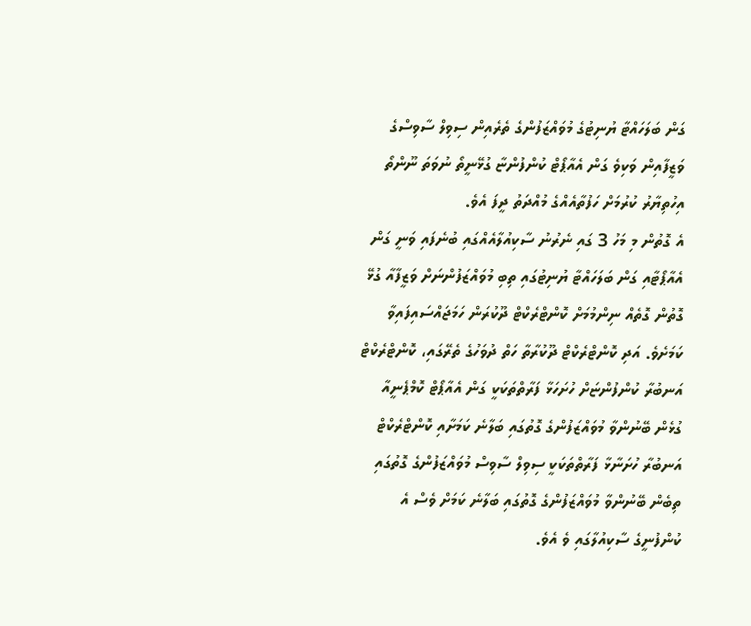ގަން ބަލަހައްޓާ ޔުނިޓުގެ މުވައްޒަފުންގެ ތެރެއިން ސިވިލް ސާވިސްގެ ވަޒީފާއިން ވަކިވެ ގަން އެއާޕޯޓް ކުންފުންޏާ ގުޅޭނީތޯ ނުވަތަ ނޫންތޯ އިހުތިޔާރު ކުރުމަށް ހަފުތާއެއްގެ މުއްދަތު ދީފަ އެވެ.
އެ ގޮތުން މި މަހު 3 ގައި ނެރުނު ސާކިއުލާއެއްގައި ބުނެފައި ވަނީ ގަން އެއާޕޯޓާއި ގަން ބަލަހައްޓާ ޔުނިޓުގައި ތިބި މުވައްޒަފުންނަށް ވަޒީފާއާ ގުޅޭ ގޮތުން ގޮތެއް ނިންމުމަށް ކޮންޓްރެކްޓް ދޫކުރަން ހަމަޖައްސައިފައިވާ ކަމަށެވެ. އަދި ކޮންޓްރެކްޓް ދޫކުރާތާ ހަތް ދުވަހުގެ ތެރޭގައި، ކޮންޓްރެކްޓް އަނބުރާ ކުންފުންޏަށް ހުށަހަޅާ ފަރާތްތަކަކީ ގަން އެއާޕޯޓް ކޮމްޕެނީއާ ގުޅެން ބޭނުންވާ މުވައްޒަފުންގެ ގޮތުގައި ބަލާނެ ކަމަށާއި ކޮންޓްރެކްޓް އަނބުރާ ހުށަނާޅާ ފަރާތްތަކަކީ ސިވިލް ސާވިސް މުވައްޒަފުންގެ ގޮތުގައި ތިބެން ބޭނުންވާ މުވައްޒަފުންގެ ގޮތުގައި ބަލާނެ ކަމަށް ވެސް އެ ކުންފުނީގެ ސާކިއުލާގައި ވެ އެވެ.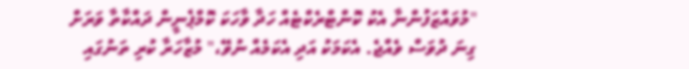"މުވައްޒަފުންނާ އެކު ކޮންޓްރެކްޓެއް ހަދާ ވާހަކަ ކޮމްޕެނީން ދައްކާތާ ވަރަށް ގިނަ ދުވަސް ވެއްޖެ. އެކަމަކު އަދި އެކަމެއް ނުވޭ،" މުޒާހަރާ ކުރި ތަނުގައި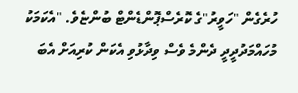ހުރެގެން "ހަވީރު"ގެ ކޮރެސްޕޮންޑެންޓް ބުންޏެވެ. "އެކަމަކު މުހައްމަދުދީދީ ދެންމެ ވެސް ވިދާޅުވި އެކަން ކުރިއަށް އެބަ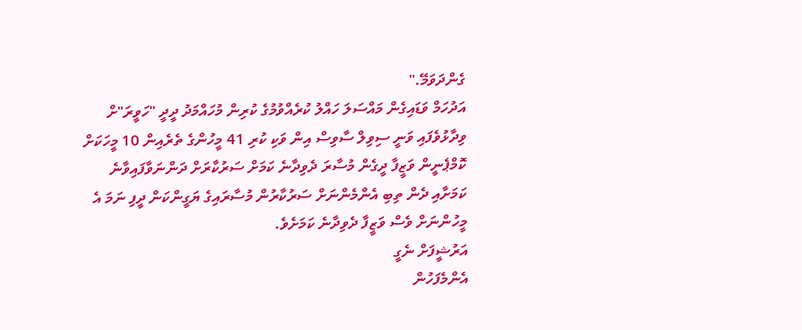ގެންދަވަމޭ."
އަދުހަމް ވަޑައިގެން މައްސަލަ ހައްލު ކުރެއްވުމުގެ ކުރިން މުހައްމަދު ދީދީ "ހަވީރަ"ށް ވިދާޅުވެފައި ވަނީ ސިވިލް ސާވިސް އިން ވަކި ކުރި 41 މީހުންގެ ތެރެއިން 10 މީހަކަށް ކޮމްޕެނީން ވަޒީފާ ދީގެން މުސާރަ ދެވިދާނެ ކަމަށް ސަރުކާރަށް ދަންނަވާފައިވާނެ ކަމަށާއި ދެން ތިބި އެންމެންނަށް ސަރުކާރުން މުސާރައިގެ ޔަގީންކަން ދީފި ނަމަ އެ މީހުންނަށް ވެސް ވަޒީފާ ދެވިދާނެ ކަމަށެވެ.
އަރުޝީފަށް ނެގީ
އެންމެފަހުން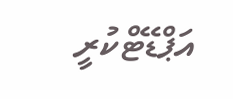އަޕްޑޭޓްކުރީ